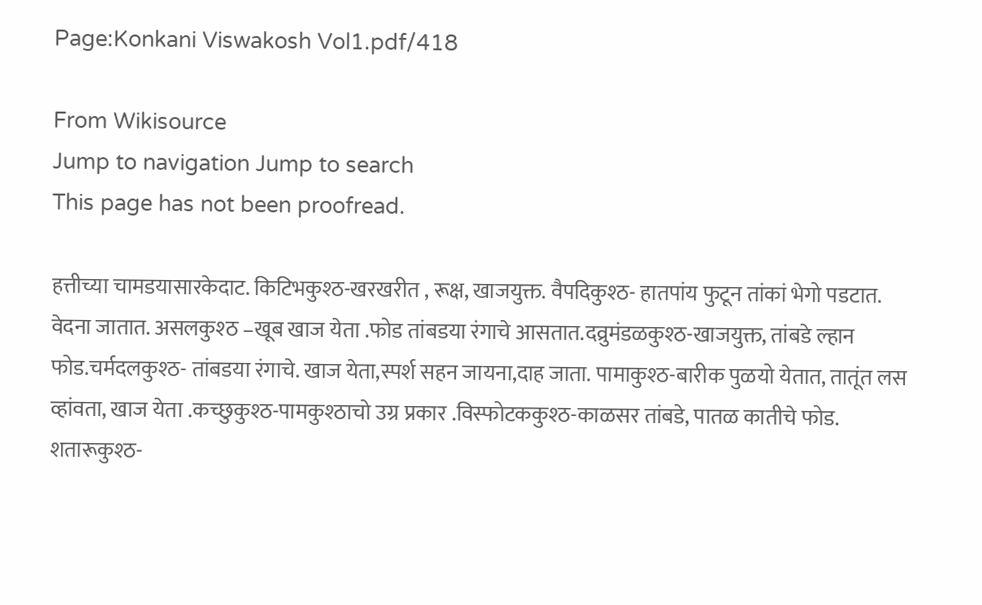Page:Konkani Viswakosh Vol1.pdf/418

From Wikisource
Jump to navigation Jump to search
This page has not been proofread.

हत्तीच्या चामडयासारकेदाट. किटिभकुश्ठ-खरखरीत , रूक्ष, खाजयुक्त. वैपदिकुश्ठ- हातपांय फुटून तांकां भेगो पडटात. वेदना जातात. असलकुश्ठ –खूब खाज येता .फोड तांबडया रंगाचे आसतात.दव्रुमंडळकुश्ठ-खाजयुक्त, तांबडे ल्हान फोड.चर्मदलकुश्ठ- तांबडया रंगाचे. खाज येता,स्पर्श सहन जायना,दाह जाता. पामाकुश्ठ-बारीक पुळयो येतात, तातूंत लस व्हांवता, खाज येता .कच्छुकुश्ठ-पामकुश्ठाचो उग्र प्रकार .विस्फोटककुश्ठ-काळसर तांबडे, पातळ कातीचे फोड. शतारूकुश्ठ-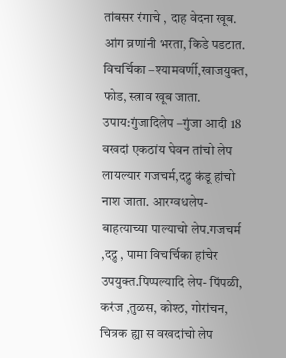तांबसर रंगाचे , दाह वेदना खूब. आंग व्रणांनी भरता, किडे पडटात. विचर्चिका –श्यामवर्णी,खाजयुक्त, फोड, स्त्राव खूब जाता. उपाय:गुंजादिलेप –गुंजा आदी 18 वखदां एकठांय घेवन तांचो लेप लायल्यार गजचर्म,दद्रु कंडू हांचो नाश जाता. आरग्वधलेप- बाहत्याच्या पाल्याचो लेप.गजचर्म ,दद्रु , पामा विचर्चिका हांचेर उपयुक्त.पिप्पल्यादि लेप- पिंपळी, करंज ,तुळस, कोश्ठ, गोरांचन, चित्रक ह्या स वखदांचो लेप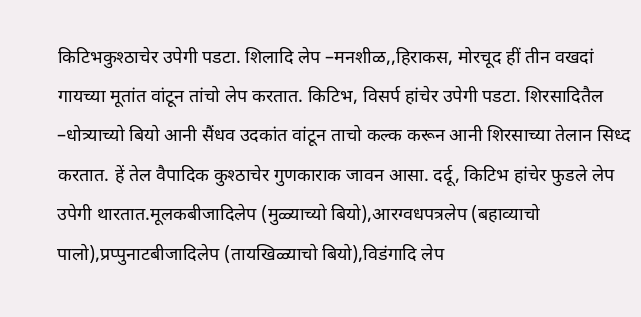किटिभकुश्ठाचेर उपेगी पडटा. शिलादि लेप –मनशीळ,,हिराकस, मोरचूद हीं तीन वखदां गायच्या मूतांत वांटून तांचो लेप करतात. किटिभ, विसर्प हांचेर उपेगी पडटा. शिरसादितैल –धोत्र्याच्यो बियो आनी सैंधव उदकांत वांटून ताचो कल्क करून आनी शिरसाच्या तेलान सिध्द करतात. हें तेल वैपादिक कुश्ठाचेर गुणकाराक जावन आसा. दर्दू, किटिभ हांचेर फुडले लेप उपेगी थारतात.मूलकबीजादिलेप (मुळ्याच्यो बियो),आरग्वधपत्रलेप (बहाव्याचो पालो),प्रप्पुनाटबीजादिलेप (तायखिळ्याचो बियो),विडंगादि लेप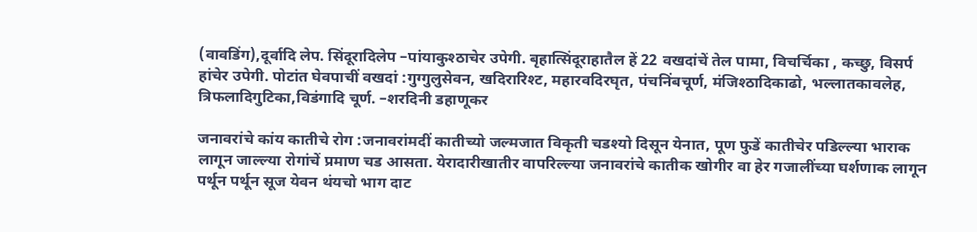(वावडिंग),दूर्वादि लेप. सिंदूरादिलेप –पांयाकुश्ठाचेर उपेगी. बृहात्सिंदूराहातैल हें 22 वखदांचें तेल पामा, विचर्चिका , कच्छु, विसर्प हांचेर उपेगी. पोटांत घेवपाचीं वखदां :गुग्गुलुसेवन, खदिरारिश्ट, महारवदिरघृत, पंचनिंबचूर्ण, मंजिश्ठादिकाढो, भल्लातकावलेह, त्रिफलादिगुटिका,विडंगादि चूर्ण. –शरदिनी डहाणूकर

जनावरांचे कांय कातीचे रोग :जनावरांमदीं कातीच्यो जल्मजात विकृती चडश्यो दिसून येनात, पूण फुडें कातीचेर पडिल्ल्या भाराक लागून जाल्ल्या रोगांचें प्रमाण चड आसता. येरादारीखातीर वापरिल्ल्या जनावरांचे कातीक खोगीर वा हेर गजालींच्या घर्शणाक लागून पर्थून पर्थून सूज येवन थंयचो भाग दाट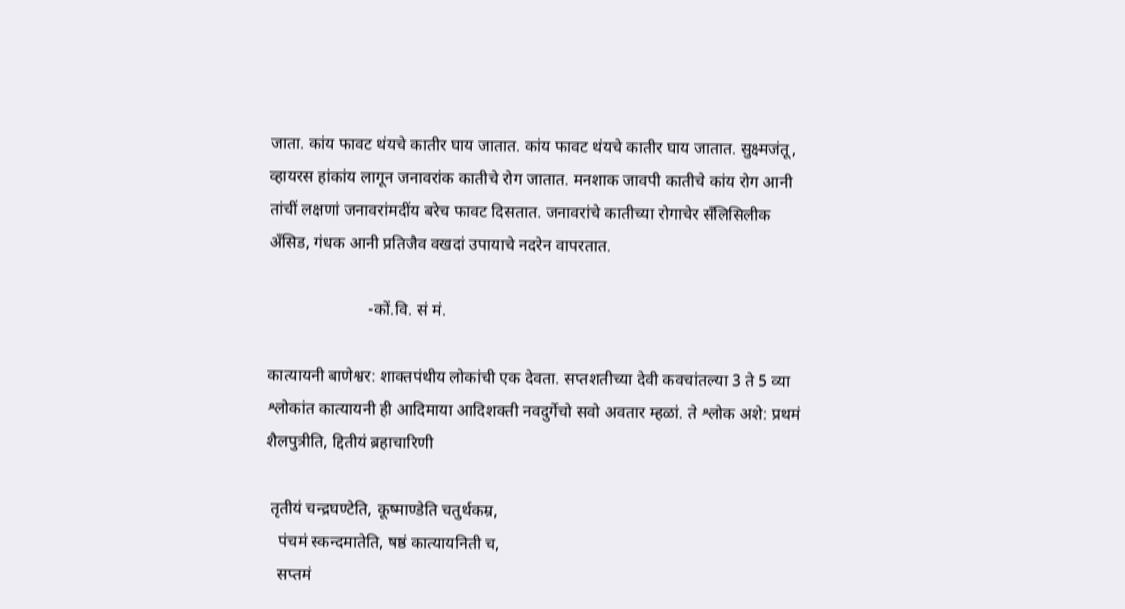जाता. कांय फावट थंयचे कातीर घाय जातात. कांय फावट थंयचे कातीर घाय जातात. सुक्ष्मजंतू, व्हायरस हांकांय लागून जनावरांक कातीचे रोग जातात. मनशाक जावपी कातीचे कांय रोग आनी तांचीं लक्षणां जनावरांमदींय बरेच फावट दिसतात. जनावरांचे कातीच्या रोगाचेर सँलिसिलीक अँसिड, गंधक आनी प्रतिजैव वखदां उपायाचे नदरेन वापरतात.

                        -कों.वि. सं मं.

कात्यायनी बाणेश्वर: शाक्तपंथीय लोकांची एक देवता. सप्तशतीच्या देवी कवचांतल्या 3 ते 5 व्या श्लोकांत कात्यायनी ही आदिमाया आदिशक्ती नवदुर्गेचो सवो अवतार म्हळां. ते श्लोक अशे: प्रथमं शैलपुत्रीति, द्दितीयं ब्रहाचारिणी

 तृतीयं चन्द्रघण्टेति, कूष्माण्डेति चतुर्थकम्र,
   पंचमं स्कन्दमातेति, षष्ठं कात्यायनिती च,
   सप्तमं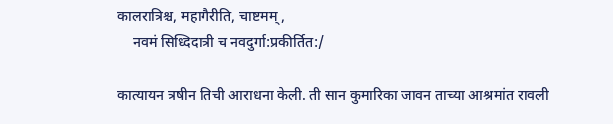कालरात्रिश्च, महागैरीति, चाष्टमम्,
    नवमं सिध्दिदात्री च नवदुर्गा:प्रकीर्तित:/

कात्यायन त्रषीन तिची आराधना केली. ती सान कुमारिका जावन ताच्या आश्रमांत रावली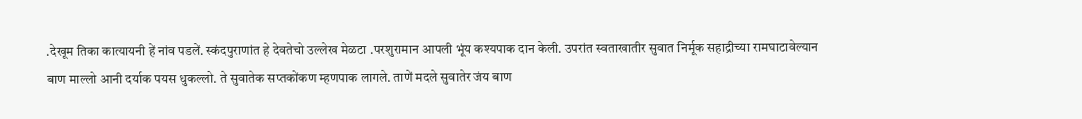.देखूम तिका कात्यायनी हें नांव पडलें. स्कंदपुराणांत हे देवतेचो उल्लेख मेळटा .परशुरामान आपली भूंय कश्यपाक दान केली. उपरांत स्वताखातीर सुवात निर्मूक सहाद्रीच्या रामघाटावेल्यान बाण माल्लो आनी दर्याक पयस धुकल्लो. ते सुवातेक सप्तकोंकण म्हणपाक लागले. ताणें मदले सुवातेर जंय बाण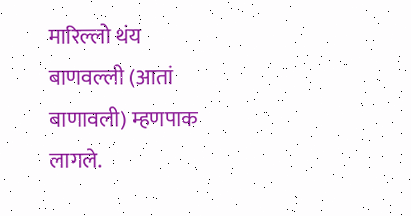मारिल्लो थंय बाणवल्ली (आतां बाणावली) म्हणपाक लागले.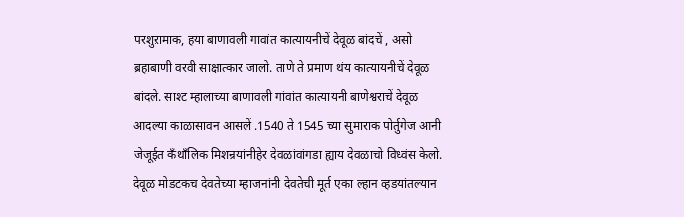परशुऱामाक, हया बाणावली गावांत कात्यायनीचें देवूळ बांदचें , असो ब्रहाबाणी वरवी साक्षात्कार जालो. ताणे ते प्रमाण थंय कात्यायनीचें देवूळ बांदले. साश्ट म्हालाच्या बाणावली गांवांत कात्यायनी बाणेश्वराचें देवूळ आदल्या काळासावन आसलें .1540 ते 1545 च्या सुमाराक पोर्तुगेज आनी जेजूईत कँथाँलिक मिशन्रयांनीहेर देवळांवांगडा ह्याय देवळाचो विध्वंस केलो. देवूळ मोडटकच देवतेच्या म्हाजनांनी देवतेची मूर्त एका ल्हान व्हडयांतल्यान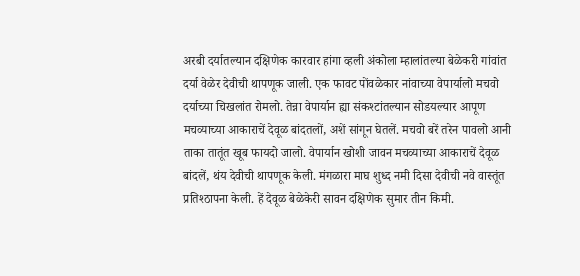अरबी दर्यातल्यान दक्षिणेक कारवार हांगा व्हली अंकोला म्हालांतल्या बेळेकरी गांवांत दर्या वेळेर देवीची थापणूक जाली. एक फावट पोंवळेकार नांवाच्या वेपार्यालो मचवो दर्याच्या चिखलांत रोमलो. तेन्ना वेपार्यान ह्या संकश्टांतल्यान सोडयल्यार आपूण मचव्याच्या आकाराचें देवूळ बांदतलों, अशें सांगून घेतलें. मचवो बरें तरेन पावलो आनी ताका तातूंत खूब फायदो जालो. वेपार्यान खोशी जावन मचव्याच्या आकाराचें देवूळ बांदलें, थंय देवीची थापणूक केली. मंगळारा माघ शुध्द नमी दिसा देवीची नवे वास्तूंत प्रतिश्ठापना केली. हें देवूळ बेळेकेरी सावन दक्षिणेक सुमार तीन किमी.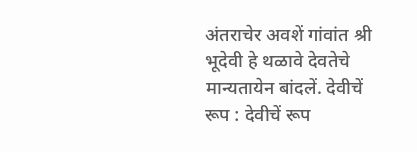अंतराचेर अवशें गांवांत श्री भूदेवी हे थळावे देवतेचे मान्यतायेन बांदलें. देवीचें रूप : देवीचें रूप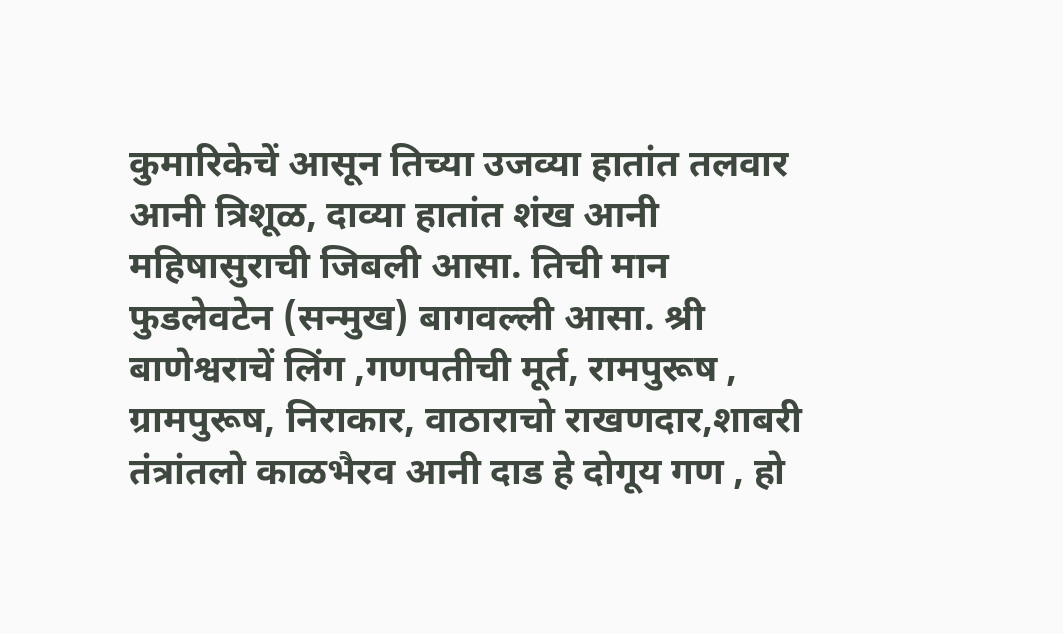कुमारिकेचें आसून तिच्या उजव्या हातांत तलवार आनी त्रिशूळ, दाव्या हातांत शंख आनी महिषासुराची जिबली आसा. तिची मान फुडलेवटेन (सन्मुख) बागवल्ली आसा. श्री बाणेश्वराचें लिंग ,गणपतीची मूर्त, रामपुरूष , ग्रामपुरूष, निराकार, वाठाराचो राखणदार,शाबरी तंत्रांतलो काळभैरव आनी दाड हे दोगूय गण , हो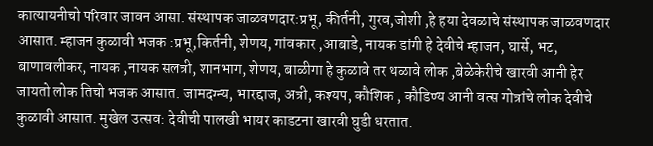कात्यायनीचो परिवार जावन आसा. संस्थापक जाळवणदार:प्रभू, कीर्तनी, गुरव,जोशी ,हे हया देवळाचे संस्थापक जाळवणदार आसात. म्हाजन कुळावी भजक :प्रभू,किर्तनी, शेणय, गांवकार ,आबाडे, नायक डांगी हे देवीचे म्हाजन, घार्से, भट, बाणावलीकर, नायक ,नायक सलत्री, शानभाग, शेणय, बाळीगा हे कुळावे तर थळावे लोक ,बेळेकेरीचे खारवी आनी हेर जायतो लोक तिचो भजक आसात. जामदग्न्य, भारद्दाज, अत्री, कश्यप, कौशिक , कौडिण्य आनी वत्स गोत्रांचे लोक देवीचे कुळावी आसात. मुखेल उत्सव: देवीची पालखी भायर काडटना खारवी घुडी धरतात.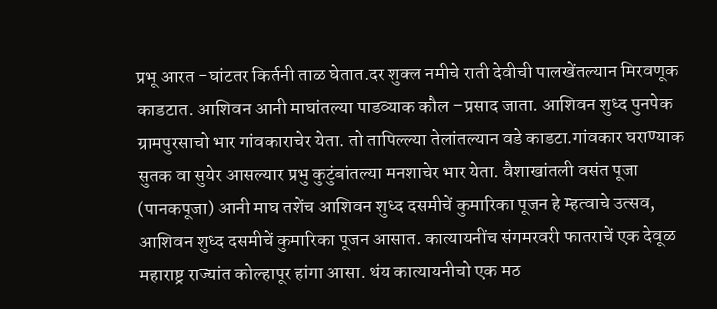प्रभू आरत -घांटतर किर्तनी ताळ घेतात.दर शुक्ल नमीचे राती देवीची पालखेंतल्यान मिरवणूक काडटात. आशिवन आनी माघांतल्या पाडव्याक कौल –प्रसाद जाता. आशिवन शुध्द पुनपेक ग्रामपुरसाचो भार गांवकाराचेर येता. तो तापिल्ल्या तेलांतल्यान वडे काडटा.गांवकार घराण्याक सुतक वा सुयेर आसल्यार प्रभु कुटुंबांतल्या मनशाचेर भार येता. वैशाखांतली वसंत पूजा (पानकपूजा) आनी माघ तशेंच आशिवन शुध्द दसमीचें कुमारिका पूजन हे म्हत्वाचे उत्सव, आशिवन शुध्द दसमीचें कुमारिका पूजन आसात. कात्यायनींच संगमरवरी फातराचें एक देवूळ महाराष्ट्र राज्यांत कोल्हापूर हांगा आसा. थंय कात्यायनीचो एक मठ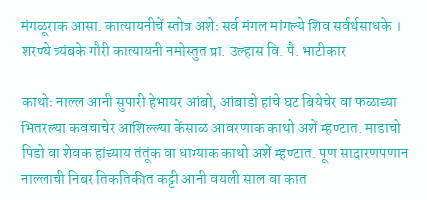मंगळूराक आसा. कात्यायनीचें स्तोत्र अशेः सर्व मंगल मांगल्ये शिव सर्वर्थसाधके । शरण्ये त्र्यंबके गौरी कात्यायनी नमोस्तुत प्रा. उल्हास वि. पै. भाटीकार

काथोः नाल्ल आनी सुपारी हेभायर आंबो, आंबाडो हांचे घट बियेचेर वा फळाच्या भितरल्या कवचाचेर आशिल्ल्या केंसाळ आवरणाक काथो अशें म्हण्टात. माडाचो पिडो वा शेवक हांच्याय तंतूंक वा धाग्याक काथो अशें म्हण्टात. पूण सादारणपणान नाल्लाची निबर तिकतिकीत कट्टी आनी वयली साल वा कात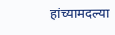हांच्यामदल्या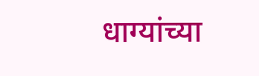धाग्यांच्या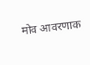मोव आवरणाक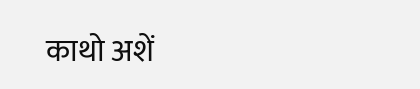काथो अशें